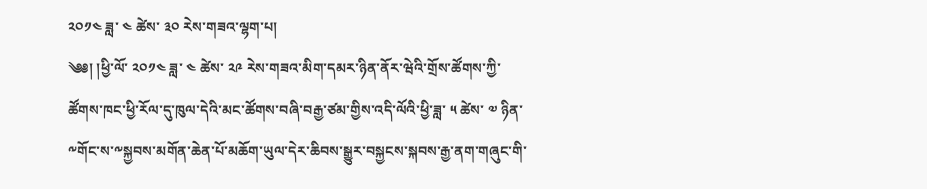༢༠༡༤ ཟླ་ ༤ ཚེས་ ༣༠ རེས་གཟའ་ལྷག་པ།
༄༅། །ཕྱི་ལོ་ ༢༠༡༤ ཟླ་ ༤ ཚེས་ ༢༩ རེས་གཟའ་མིག་དམར་ཉིན་ནོར་ཝེའི་གྲོས་ཚོགས་ཀྱི་ཚོགས་ཁང་ཕྱི་རོལ་དུ་ཁུལ་དེའི་མང་ཚོགས་བཞི་བརྒྱ་ཙམ་གྱིས་འདི་ལོའི་ཕྱི་ཟླ་ ༥ ཚེས་ ༧ ཉིན་༸གོང་ས་༸སྐྱབས་མགོན་ཆེན་པོ་མཆོག་ཡུལ་དེར་ཆིབས་སྒྱུར་བསྐྱངས་སྐབས་རྒྱ་ནག་གཞུང་གི་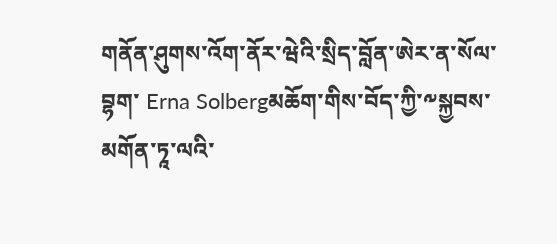གནོན་ཤུགས་འོག་ནོར་ཝེའི་སྲིད་བློན་ཨེར་ན་སོལ་བྷག་ Erna Solbergམཆོག་གིས་བོད་ཀྱི་༸སྐྱབས་མགོན་ཏཱ་ལའི་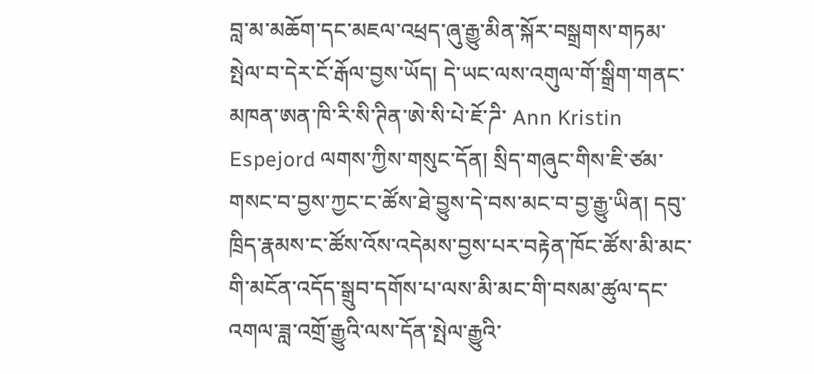བླ་མ་མཆོག་དང་མཇལ་འཕྲད་ཞུ་རྒྱུ་མིན་སྐོར་བསྒྲགས་གཏམ་སྤེལ་བ་དེར་ངོ་རྒོལ་བྱས་ཡོད། དེ་ཡང་ལས་འགུལ་གོ་སྒྲིག་གནང་མཁན་ཨན་ཁི་རི་སི་ཊིན་ཨེ་སི་པེ་ཇོ་ཌི་ Ann Kristin Espejord ལགས་ཀྱིས་གསུང་དོན། སྲིད་གཞུང་གིས་ཇི་ཙམ་གསང་བ་བྱས་ཀྱང་ང་ཚོས་ཐེ་བྱུས་དེ་བས་མང་བ་བྱ་རྒྱུ་ཡིན། དབུ་ཁྲིད་རྣམས་ང་ཚོས་འོས་འདེམས་བྱས་པར་བརྟེན་ཁོང་ཚོས་མི་མང་གི་མངོན་འདོད་སྒྲུབ་དགོས་པ་ལས་མི་མང་གི་བསམ་ཚུལ་དང་འགལ་ཟླ་འགྲོ་རྒྱུའི་ལས་དོན་སྤེལ་རྒྱུའི་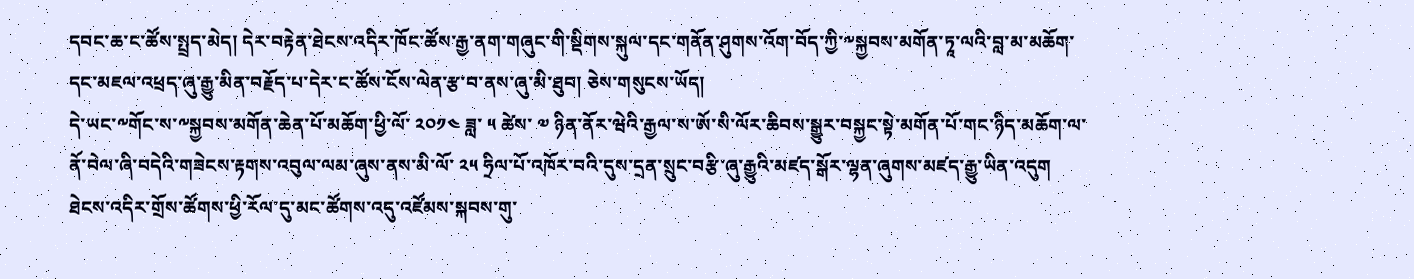དབང་ཆ་ང་ཚོས་སྤྲད་མེད། དེར་བརྟེན་ཐེངས་འདིར་ཁོང་ཚོས་རྒྱ་ནག་གཞུང་གི་སྡིགས་སྐུལ་དང་གནོན་ཤུགས་འོག་བོད་ཀྱི་༸སྐྱབས་མགོན་ཏཱ་ལའི་བླ་མ་མཆོག་དང་མཇལ་འཕྲད་ཞུ་རྒྱུ་མིན་བརྗོད་པ་དེར་ང་ཚོས་ངོས་ལེན་རྩ་བ་ནས་ཞུ་མི་ཐུབ། ཅེས་གསུངས་ཡོད།
དེ་ཡང་༸གོང་ས་༸སྐྱབས་མགོན་ཆེན་པོ་མཆོག་ཕྱི་ལོ་ ༢༠༡༤ ཟླ་ ༥ ཚེས་ ༧ ཉིན་ནོར་ཝེའི་རྒྱལ་ས་ཨོ་སི་ལོར་ཆིབས་སྒྱུར་བསྐྱང་སྟེ་མགོན་པོ་གང་ཉིད་མཆོག་ལ་ནོ་བེལ་ཞི་བདེའི་གཟེངས་རྟགས་འབུལ་ལམ་ཞུས་ནས་མི་ལོ་ ༢༥ ཧྲིལ་པོ་འཁོར་བའི་དུས་དྲན་སྲུང་བརྩི་ཞུ་རྒྱུའི་མཛད་སྒོར་ལྷན་ཞུགས་མཛད་རྒྱུ་ཡིན་འདུག
ཐེངས་འདིར་གྲོས་ཚོགས་ཕྱི་རོལ་དུ་མང་ཚོགས་འདུ་འཛོམས་སྐབས་གུ་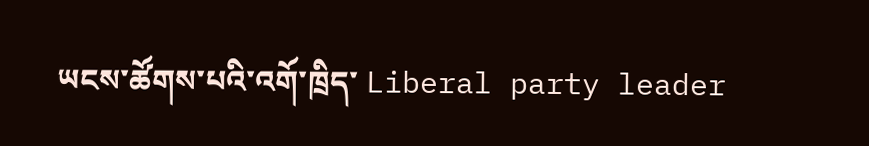ཡངས་ཚོགས་པའི་འགོ་ཁྲིད་ Liberal party leader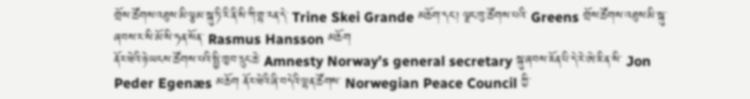གྲོས་ཚོགས་འཐུས་མི་ལྕམ་སྐུ་ཏི་རི་ནི་སི་ཀི་གྷ་རན་དེ་ Trine Skei Grande མཆོག་དང་། ལྗང་ཁུ་ཚོགས་པའི་ Greens གྲོས་ཚོགས་འཐུས་མི་སྐུ་ཞབས་ར་སི་མོ་སི་ཧན་སོན་ Rasmus Hansson མཆོག
ནོར་ཝེའི་ཉེ་ཡངས་ཚོགས་པའི་སྤྱི་ཁྱབ་དྲུང་ཆེ་ Amnesty Norway’s general secretary སྐུ་ཞབས་ཇོན་པི་དེ་རེ་ཨེ་ཇི་ན་སི་ Jon Peder Egenæs མཆོག ནོར་ཝེའི་ཞི་བདེའི་ལྷན་ཚོགས་ Norwegian Peace Council ཀྱི་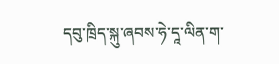དབུ་ཁྲིད་སྐུ་ཞབས་ཧེ་དཱ་ལིན་ག་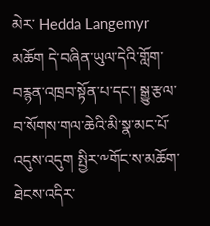མེར་ Hedda Langemyr མཆོག དེ་བཞིན་ཡུལ་དེའི་གློག་བརྙན་འཁྲབ་སྟོན་པ་དང་། སྒྱུ་རྩལ་བ་སོགས་གལ་ཆེའི་མི་སྣ་མང་པོ་འདུས་འདུག སྤྱིར་༸གོང་ས་མཆོག་ཐེངས་འདིར་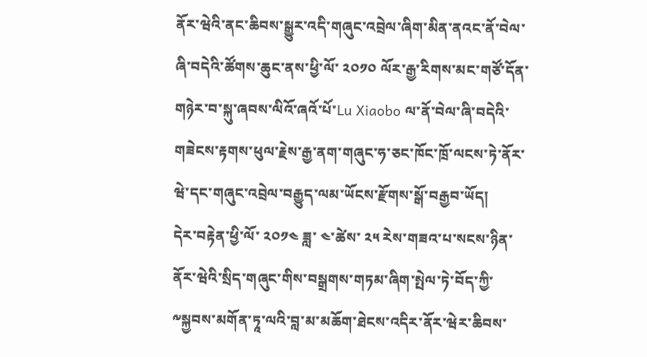ནོར་ཝེའི་ནང་ཆིབས་སྒྱུར་འདི་གཞུང་འབྲེལ་ཞིག་མིན་ནའང་ནོ་བེལ་ཞི་བདེའི་ཚོགས་ཆུང་ནས་ཕྱི་ལོ་ ༢༠༡༠ ལོར་རྒྱ་རིགས་མང་གཙོ་དོན་གཉེར་བ་སྐུ་ཞབས་ལིའོ་ཞའོ་པོ་Lu Xiaobo ལ་ནོ་བེལ་ཞི་བདེའི་གཟེངས་རྟགས་ཕུལ་རྗེས་རྒྱ་ནག་གཞུང་ཧ་ཅང་ཁོང་ཁྲོ་ལངས་ཏེ་ནོར་ཝེ་དང་གཞུང་འབྲེལ་བརྒྱུད་ལམ་ཡོངས་རྫོགས་སྒོ་བརྒྱབ་ཡོད།
དེར་བརྟེན་ཕྱི་ལོ་ ༢༠༡༤ ཟླ་ ༤་ཚེས་ ༢༥ རེས་གཟའ་པ་སངས་ཉིན་ནོར་ཝེའི་སྲིད་གཞུང་གིས་བསྒྲགས་གཏམ་ཞིག་སྤེལ་ཏེ་བོད་ཀྱི་༸སྐྱབས་མགོན་ཏཱ་ལའི་བླ་མ་མཆོག་ཐེངས་འདིར་ནོར་ཝེར་ཆིབས་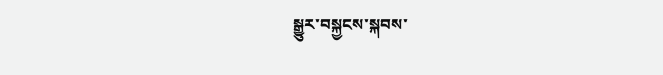སྒྱུར་བསྐྱངས་སྐབས་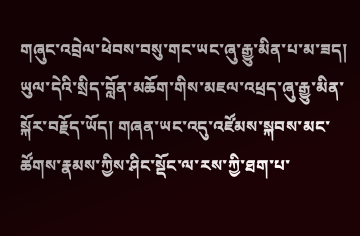གཞུང་འབྲེལ་ཕེབས་བསུ་གང་ཡང་ཞུ་རྒྱུ་མིན་པ་མ་ཟད། ཡུལ་དེའི་སྲིད་བློན་མཆོག་གིས་མཇལ་འཕྲད་ཞུ་རྒྱུ་མིན་སྐོར་བརྗོད་ཡོད། གཞན་ཡང་འདུ་འཛོམས་སྐབས་མང་ཚོགས་རྣམས་ཀྱིས་ཤིང་སྡོང་ལ་རས་ཀྱི་ཐག་པ་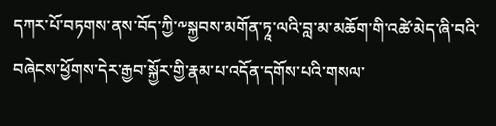དཀར་པོ་བཏགས་ནས་བོད་ཀྱི་༸སྐྱབས་མགོན་ཏཱ་ལའི་བླ་མ་མཆོག་གི་འཚེ་མེད་ཞི་བའི་བཞེངས་ཕྱོགས་དེར་རྒྱབ་སྐྱོར་གྱི་རྣམ་པ་འདོན་དགོས་པའི་གསལ་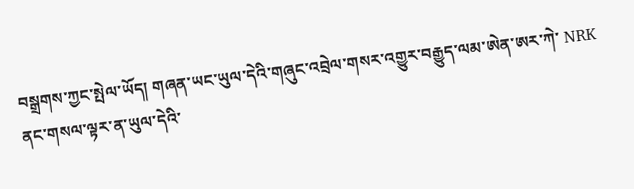བསྒྲགས་ཀྱང་སྤེལ་ཡོད། གཞན་ཡང་ཡུལ་དེའི་གཞུང་འབྲེལ་གསར་འགྱུར་བརྒྱུད་ལམ་ཨེན་ཨར་ཀེ་ NRK ནང་གསལ་ལྟར་ན་ཡུལ་དེའི་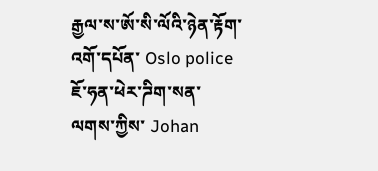རྒྱལ་ས་ཨོ་སི་ལོའི་ཉེན་རྟོག་འགོ་དཔོན་ Oslo police ཇོ་ཧན་ཕེར་ཌིག་སན་ལགས་ཀྱིས་ Johan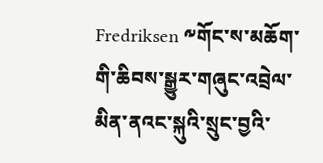Fredriksen ༸གོང་ས་མཆོག་གི་ཆིབས་སྒྱུར་གཞུང་འབྲེལ་མིན་ནའང་སྐུའི་སྲུང་བྱའི་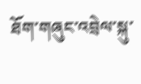ཐོག་གཞུང་འབྲེལ་སྐུ་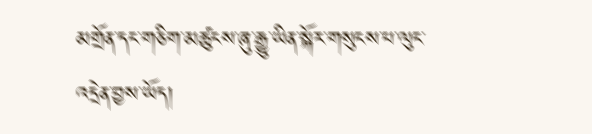མགྲོན་དང་གཅིག་མཚུངས་ཞུ་རྒྱུ་ཡིན་སྐོར་གསུངས་པ་ལུང་འདྲེན་བྱས་ཡོད།